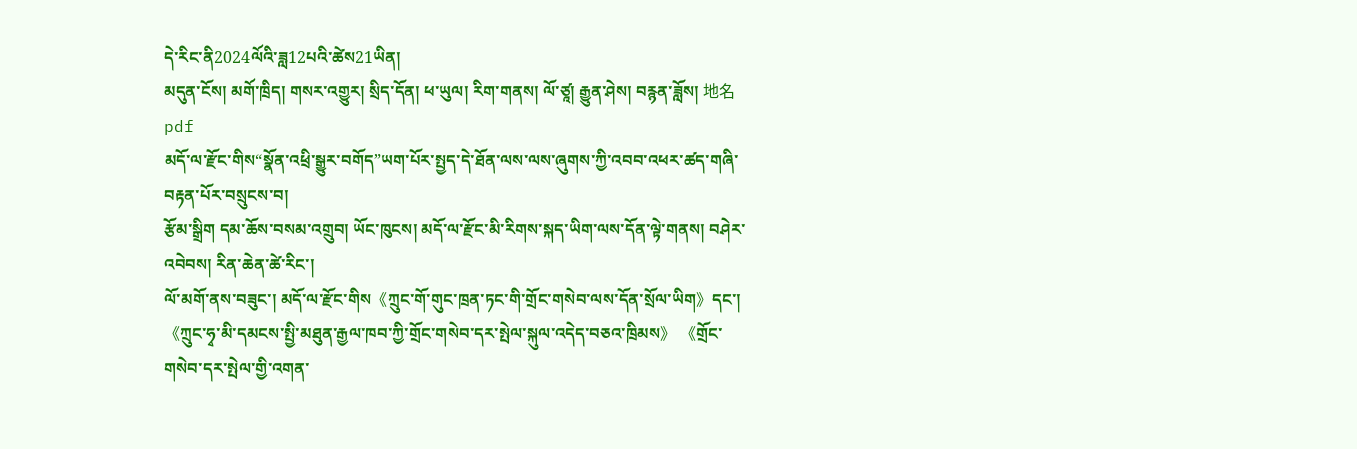དེ་རིང་ནི2024ལོའི་ཟླ12པའི་ཚེས21ཡིན།
མདུན་ངོས། མགོ་ཁྲིད། གསར་འགྱུར། སྲིད་དོན། ཕ་ཡུལ། རིག་གནས། ལོ་ཙཱ། རྒྱུན་ཤེས། བརྙན་ཟློས། 地名pdf
མདོ་ལ་རྫོང་གིས“སྣོན་འཕྲི་སྒྱུར་བགོད”ཡག་པོར་སྤྱད་དེ་ཐོན་ལས་ལས་ཞུགས་ཀྱི་འབབ་འཕར་ཚད་གཞི་བརྟན་པོར་བསྲུངས་བ།
རྩོམ་སྒྲིག དམ་ཆོས་བསམ་འགྲུབ། ཡོང་ཁུངས། མདོ་ལ་རྫོང་མི་རིགས་སྐད་ཡིག་ལས་དོན་ལྟེ་གནས། བཤེར་འབེབས། རིན་ཆེན་ཚེ་རིང་།
ལོ་མགོ་ནས་བཟུང་། མདོ་ལ་རྫོང་གིས《ཀྲུང་གོ་གུང་ཁྲན་ཏང་གི་གྲོང་གསེབ་ལས་དོན་སྲོལ་ཡིག》དང་། 《ཀྲུང་ཧྭ་མི་དམངས་སྤྱི་མཐུན་རྒྱལ་ཁབ་ཀྱི་གྲོང་གསེབ་དར་སྤེལ་སྐུལ་འདེད་བཅའ་ཁྲིམས》 《གྲོང་གསེབ་དར་སྤེལ་གྱི་འགན་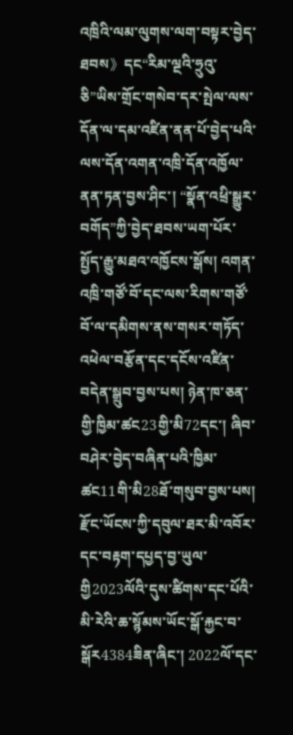འཁྲིའི་ལམ་ལུགས་ལག་བསྟར་བྱེད་ཐབས》དང“རིམ་ལྔའི་ཧྲུའུ་ཅི”ཡིས་གྲོང་གསེབ་དར་སྤེལ་ལས་དོན་ལ་དམ་འཛིན་ནན་པོ་བྱེད་པའི་ལས་དོན་འགན་འཁྲི་དོན་འཁྱོལ་ནན་ཏན་བྱས་ཤིང་། “སྣོན་འཕྲི་སྒྱུར་བགོད”ཀྱི་བྱེད་ཐབས་ཡག་པོར་སྤྱོད་རྒྱུ་མཐའ་འཁྱོངས་སྒོས། འགན་འཁྲི་གཙོ་བོ་དང་ལས་རིགས་གཙོ་བོ་ལ་དམིགས་ནས་གསར་གཏོད་འཕེལ་བརྩོན་དང་དངོས་འཛིན་བདེན་སྒྲུབ་བྱས་པས། ཉེན་ཁ་ཅན་གྱི་ཁྱིམ་ཚང23གྱི་མི72དང་། ཞིབ་བཤེར་བྱེད་བཞིན་པའི་ཁྱིམ་ཚང11གི་མི28ཐོ་གསུབ་བྱས་པས། རྫོང་ཡོངས་ཀྱི་དབུལ་ཐར་མི་འབོར་དང་བརྟག་དཔྱད་བྱ་ཡུལ་གྱི2023ལོའི་དུས་ཚིགས་དང་པོའི་མི་རེའི་ཆ་སྙོམས་ཡོང་སྒོ་རྐྱང་བ་སྒོར4384ཟིན་ཞིང་། 2022ལོ་དང་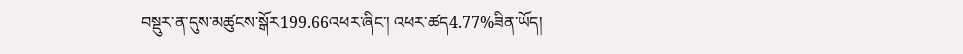བསྡུར་ན་དུས་མཚུངས་སྒོར199.66འཕར་ཞིང་། འཕར་ཚད4.77%ཟིན་ཡོད།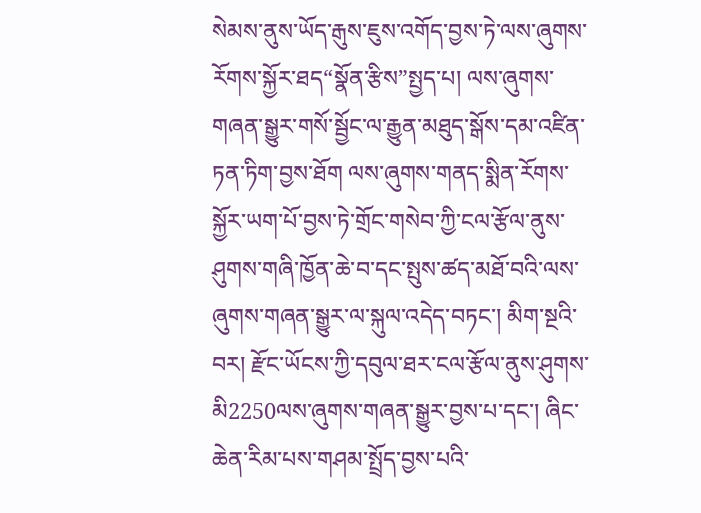སེམས་ནུས་ཡོད་རྒུས་ཇུས་འགོད་བྱས་ཏེ་ལས་ཞུགས་རོགས་སྐྱོར་ཐད“སྣོན་རྩིས”སྤྱད་པ། ལས་ཞུགས་གཞན་སྒྱུར་གསོ་སྦྱོང་ལ་རྒྱུན་མཐུད་སྒོས་དམ་འཛིན་ཏན་ཏིག་བྱས་ཐོག ལས་ཞུགས་གནད་སྨིན་རོགས་སྐྱོར་ཡག་པོ་བྱས་ཏེ་གྲོང་གསེབ་ཀྱི་ངལ་རྩོལ་ནུས་ཤུགས་གཞི་ཁྱོན་ཆེ་བ་དང་སྤུས་ཚད་མཐོ་བའི་ལས་ཞུགས་གཞན་སྒྱུར་ལ་སྐུལ་འདེད་བཏང་། མིག་སྔའི་བར། རྫོང་ཡོངས་ཀྱི་དབུལ་ཐར་ངལ་རྩོལ་ནུས་ཤུགས་མི2250ལས་ཞུགས་གཞན་སྒྱུར་བྱས་པ་དང་། ཞིང་ཆེན་རིམ་པས་གཤམ་སྤྲོད་བྱས་པའི་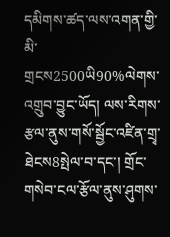དམིགས་ཚད་ལས་འགན་གྱི་མི་གྲངས2500ཡི90%ལེགས་འགྲུབ་བྱུང་ཡོད། ལས་རིགས་རྩལ་ནུས་གསོ་སྦྱོང་འཛིན་གྲྭ་ཐེངས8སྤེལ་བ་དང་། གྲོང་གསེབ་ངལ་རྩོལ་ནུས་ཤུགས་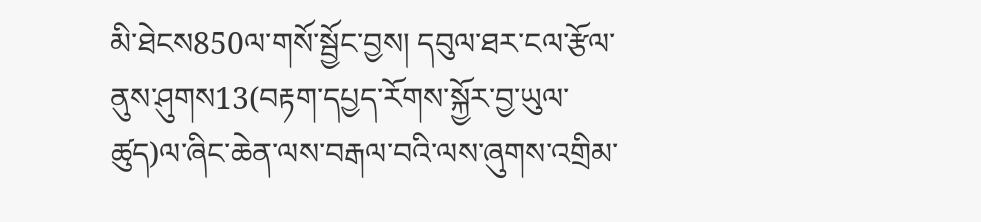མི་ཐེངས850ལ་གསོ་སྦྱོང་བྱས། དབུལ་ཐར་ངལ་རྩོལ་ནུས་ཤུགས13(བརྟག་དཔྱད་རོགས་སྐྱོར་བྱ་ཡུལ་ཚུད)ལ་ཞིང་ཆེན་ལས་བརྒལ་བའི་ལས་ཞུགས་འགྲིམ་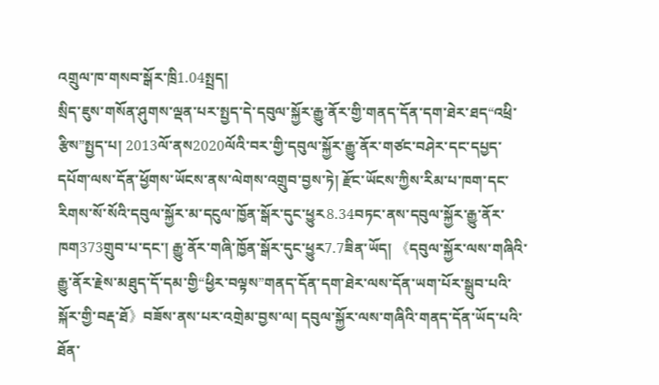འགྲུལ་ཁ་གསབ་སྒོར་ཁྲི1.04སྤྲད།
སྲིད་ཇུས་གསོན་ཤུགས་ལྡན་པར་སྤྱད་དེ་དབུལ་སྐྱོར་རྒྱུ་ནོར་གྱི་གནད་དོན་དག་ཐེར་ཐད“འཕྲི་རྩིས”སྤྱད་པ། 2013ལོ་ནས2020ལོའི་བར་གྱི་དབུལ་སྐྱོར་རྒྱུ་ནོར་གཙང་བཤེར་དང་དཔྱད་དཔོག་ལས་དོན་ཕྱོགས་ཡོངས་ནས་ལེགས་འགྲུབ་བྱས་ཏེ། རྫོང་ཡོངས་ཀྱིས་རིམ་པ་ཁག་དང་རིགས་སོ་སོའི་དབུལ་སྐྱོར་མ་དངུལ་ཁྱོན་སྒོར་དུང་ཕྱུར8.34བཏང་ནས་དབུལ་སྐྱོར་རྒྱུ་ནོར་ཁག373གྲུབ་པ་དང་། རྒྱུ་ནོར་གཞི་ཁྱོན་སྒོར་དུང་ཕྱུར7.7ཟིན་ཡོད། 《དབུལ་སྐྱོར་ལས་གཞིའི་རྒྱུ་ནོར་རྗེས་མཐུད་དོ་དམ་གྱི“ཕྱིར་བལྟས”གནད་དོན་དག་ཐེར་ལས་དོན་ཡག་པོར་སྒྲུབ་པའི་སྐོར་གྱི་བརྡ་ཐོ》བཟོས་ནས་པར་འགྲེམ་བྱས་ལ། དབུལ་སྐྱོར་ལས་གཞིའི་གནད་དོན་ཡོད་པའི་ཐོན་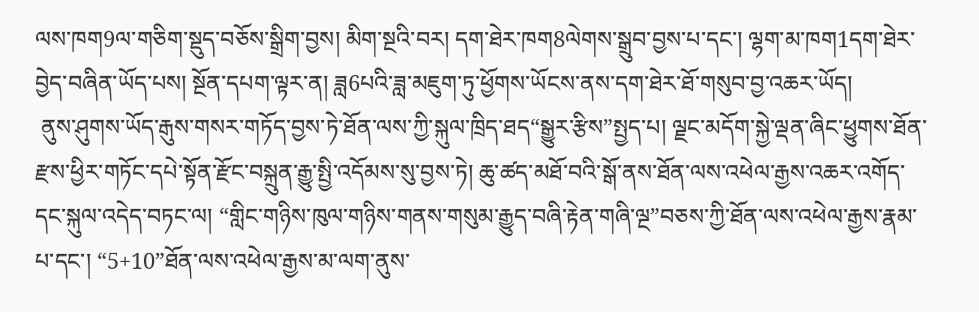ལས་ཁག9ལ་གཅིག་སྡུད་བཅོས་སྒྲིག་བྱས། མིག་སྔའི་བར། དག་ཐེར་ཁག8ལེགས་སྒྲུབ་བྱས་པ་དང་། ལྷག་མ་ཁག1དག་ཐེར་བྱེད་བཞིན་ཡོད་པས། སྔོན་དཔག་ལྟར་ན། ཟླ6པའི་ཟླ་མཇུག་ཏུ་ཕྱོགས་ཡོངས་ནས་དག་ཐེར་ཐོ་གསུབ་བྱ་འཆར་ཡོད།
 ནུས་ཤུགས་ཡོད་རྒུས་གསར་གཏོད་བྱས་ཏེ་ཐོན་ལས་ཀྱི་སྐུལ་ཁྲིད་ཐད“སྒྱུར་རྩིས”སྤྱད་པ། ལྗང་མདོག་སྐྱེ་ལྡན་ཞིང་ཕྱུགས་ཐོན་རྫས་ཕྱིར་གཏོང་དཔེ་སྟོན་རྫོང་བསྐྲུན་རྒྱུ་སྤྱི་འདོམས་སུ་བྱས་ཏེ། ཆུ་ཚད་མཐོ་བའི་སྒོ་ནས་ཐོན་ལས་འཕེལ་རྒྱས་འཆར་འགོད་དང་སྐུལ་འདེད་བཏང་ལ། “གླིང་གཉིས་ཁུལ་གཉིས་གནས་གསུམ་རྒྱུད་བཞི་རྟེན་གཞི་ལྔ”བཅས་ཀྱི་ཐོན་ལས་འཕེལ་རྒྱས་རྣམ་པ་དང་། “5+10”ཐོན་ལས་འཕེལ་རྒྱས་མ་ལག་ནུས་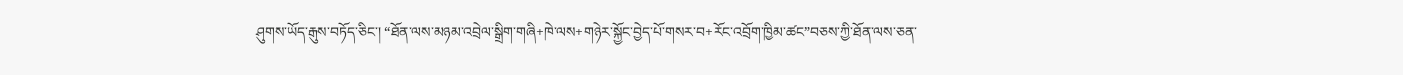ཤུགས་ཡོད་རྒུས་བཏོད་ཅིང་། “ཐོན་ལས་མཉམ་འབྲེལ་སྒྲིག་གཞི+ཁེ་ལས+གཉེར་སྐྱོང་བྱེད་པོ་གསར་བ+རོང་འབྲོག་ཁྱིམ་ཚང”བཅས་ཀྱི་ཐོན་ལས་ཅན་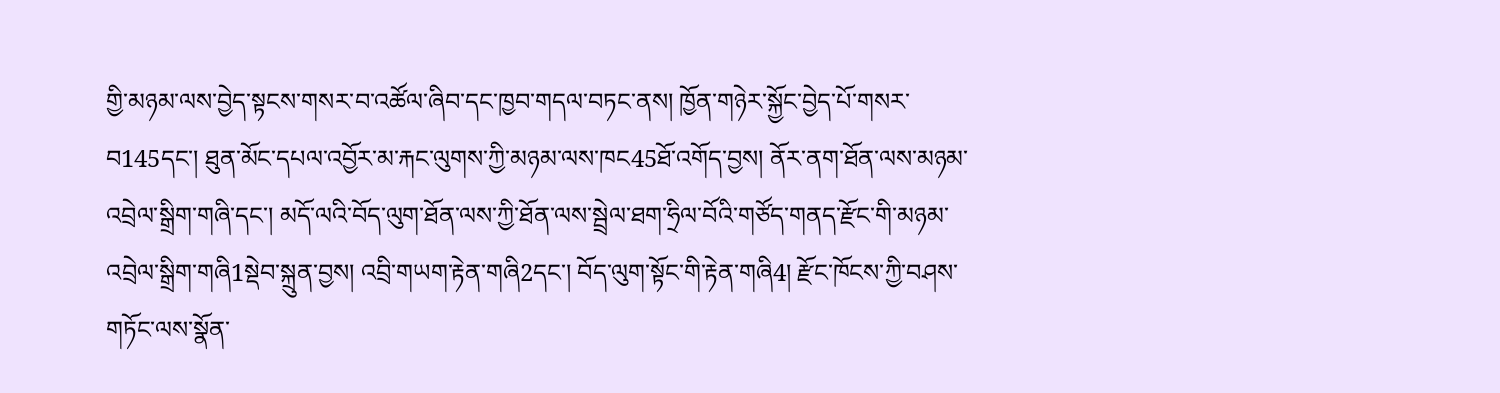གྱི་མཉམ་ལས་བྱེད་སྟངས་གསར་བ་འཚོལ་ཞིབ་དང་ཁྱབ་གདལ་བཏང་ནས། ཁྱོན་གཉེར་སྐྱོང་བྱེད་པོ་གསར་བ145དང་། ཐུན་མོང་དཔལ་འབྱོར་མ་རྐང་ལུགས་ཀྱི་མཉམ་ལས་ཁང45ཐོ་འགོད་བྱས། ནོར་ནག་ཐོན་ལས་མཉམ་འབྲེལ་སྒྲིག་གཞི་དང་། མདོ་ལའི་བོད་ལུག་ཐོན་ལས་ཀྱི་ཐོན་ལས་སྦྲེལ་ཐག་ཧྲིལ་བོའི་གཙོད་གནད་རྫོང་གི་མཉམ་འབྲེལ་སྒྲིག་གཞི1སྡེབ་སྐྲུན་བྱས། འབྲི་གཡག་རྟེན་གཞི2དང་། བོད་ལུག་སྟོང་གི་རྟེན་གཞི4། རྫོང་ཁོངས་ཀྱི་བཤས་གཏོང་ལས་སྣོན་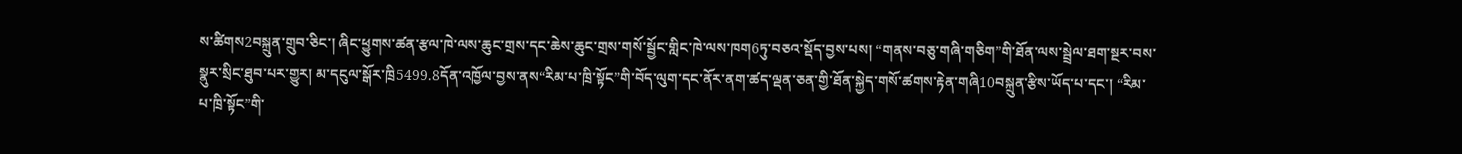ས་ཚིགས2བསྐྲུན་གྲུབ་ཅིང་། ཞིང་ཕྱུགས་ཚན་རྩལ་ཁེ་ལས་ཆུང་གྲས་དང་ཆེས་ཆུང་གྲས་གསོ་སྦྱོང་གླིང་ཁེ་ལས་ཁག6ཏུ་བཅའ་སྡོད་བྱས་པས། “གནས་བཅུ་གཞི་གཅིག”གི་ཐོན་ལས་སྦྲེལ་ཐག་སྔར་བས་སྣུར་སྲིང་ཐུབ་པར་གྱུར། མ་དངུལ་སྒོར་ཁྲི5499.8དོན་འཁྱོལ་བྱས་ནས“རིམ་པ་ཁྲི་སྟོང”གི་བོད་ལུག་དང་ནོར་ནག་ཚད་ལྡན་ཅན་གྱི་ཐོན་སྐྱེད་གསོ་ཚགས་རྟེན་གཞི10བསྐྲུན་རྩིས་ཡོད་པ་དང་། “རིམ་པ་ཁྲི་སྟོང”གི་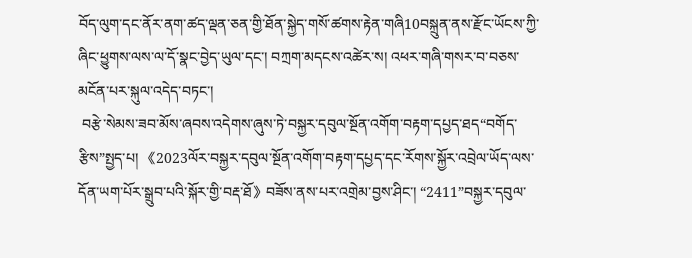བོད་ལུག་དང་ནོར་ནག་ཚད་ལྡན་ཅན་གྱི་ཐོན་སྐྱེད་གསོ་ཚགས་རྟེན་གཞི10བསྐྲུན་ནས་རྫོང་ཡོངས་ཀྱི་ཞིང་ཕྱུགས་ལས་ལ་དོ་སྣང་བྱེད་ཡུལ་དང་། བཀྲག་མདངས་འཚེར་ས། འཕར་གཞི་གསར་བ་བཅས་མངོན་པར་སྐུལ་འདེད་བཏང་།
 བརྩེ་སེམས་ཟབ་མོས་ཞབས་འདེགས་ཞུས་ཏེ་བསྐྱར་དབུལ་སྔོན་འགོག་བརྟག་དཔྱད་ཐད“བགོད་རྩིས”སྤྱད་པ། 《2023ལོར་བསྐྱར་དབུལ་སྔོན་འགོག་བརྟག་དཔྱད་དང་རོགས་སྐྱོར་འབྲེལ་ཡོད་ལས་དོན་ཡག་པོར་སྒྲུབ་པའི་སྐོར་གྱི་བརྡ་ཐོ》བཟོས་ནས་པར་འགྲེམ་བྱས་ཤིང་། “2411”བསྐྱར་དབུལ་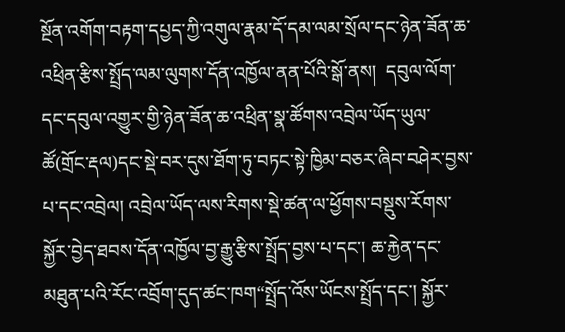སྔོན་འགོག་བརྟག་དཔྱད་ཀྱི་འགུལ་རྣམ་དོ་དམ་ལམ་སྲོལ་དང་ཉེན་ཟོན་ཆ་འཕྲིན་རྩིས་སྤྲོད་ལམ་ལུགས་དོན་འཁྱོལ་ནན་པོའི་སྒོ་ནས།  དབུལ་ལོག་དང་དབུལ་འགྱུར་གྱི་ཉེན་ཟོན་ཆ་འཕྲིན་སྣ་ཚོགས་འབྲེལ་ཡོད་ཡུལ་ཚོ(གྲོང་རྡལ)དང་སྡེ་བར་དུས་ཐོག་ཏུ་བཏང་སྟེ་ཁྱིམ་བཅར་ཞིབ་བཤེར་བྱས་པ་དང་འབྲེལ། འབྲེལ་ཡོད་ལས་རིགས་སྡེ་ཚན་ལ་ཕྱོགས་བསྡུས་རོགས་སྐྱོར་བྱེད་ཐབས་དོན་འཁྱོལ་བྱ་རྒྱུ་རྩིས་སྤྲོད་བྱས་པ་དང་། ཆ་རྐྱེན་དང་མཐུན་པའི་རོང་འབྲོག་དུད་ཚང་ཁག“སྤྲོད་འོས་ཡོངས་སྤྲོད་དང་། སྐྱོར་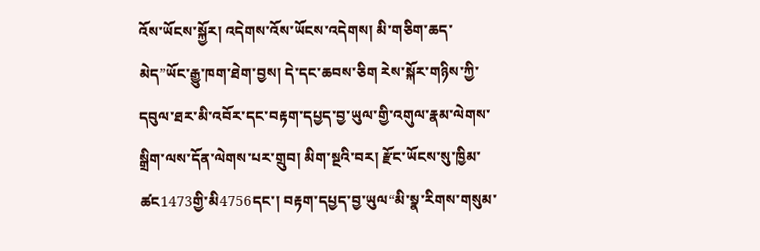འོས་ཡོངས་སྐྱོར། འདེགས་འོས་ཡོངས་འདེགས། མི་གཅིག་ཆད་མེད”ཡོང་རྒྱུ་ཁག་ཐེག་བྱས། དེ་དང་ཆབས་ཅིག རེས་སྐོར་གཉིས་ཀྱི་དབུལ་ཐར་མི་འབོར་དང་བརྟག་དཔྱད་བྱ་ཡུལ་གྱི་འགུལ་རྣམ་ལེགས་སྒྲིག་ལས་དོན་ལེགས་པར་གྲུབ། མིག་སྔའི་བར། རྫོང་ཡོངས་སུ་ཁྱིམ་ཚང1473གྱི་མི4756དང་། བརྟག་དཔྱད་བྱ་ཡུལ“མི་སྣ་རིགས་གསུམ་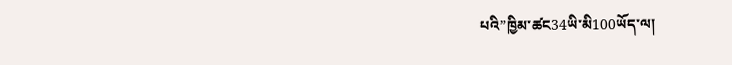པའི”ཁྱིམ་ཚང34ཡི་མི100ཡོད་ལ།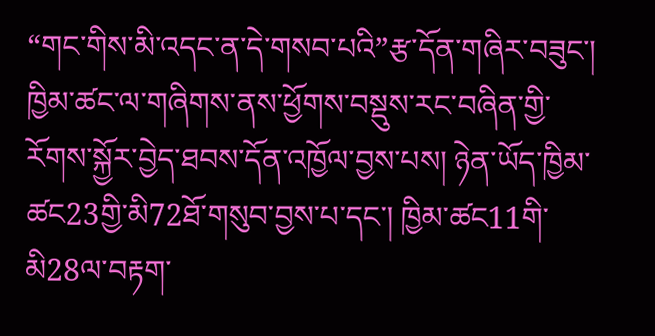“གང་གིས་མི་འདང་ན་དེ་གསབ་པའི”རྩ་དོན་གཞིར་བཟུང་། ཁྱིམ་ཚང་ལ་གཞིགས་ནས་ཕྱོགས་བསྡུས་རང་བཞིན་གྱི་རོགས་སྐྱོར་བྱེད་ཐབས་དོན་འཁྱོལ་བྱས་པས། ཉེན་ཡོད་ཁྱིམ་ཚང23གྱི་མི72ཐོ་གསུབ་བྱས་པ་དང་། ཁྱིམ་ཚང11གི་མི28ལ་བརྟག་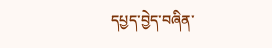དཔྱད་བྱེད་བཞིན་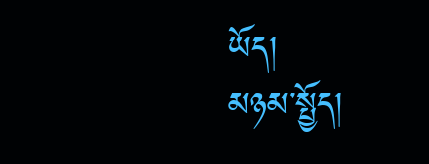ཡོད།
མཉམ་སྤྱོད།